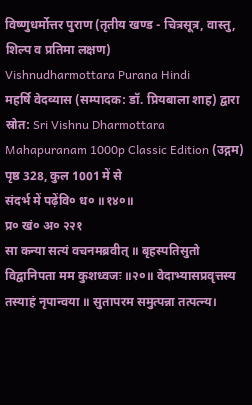विष्णुधर्मोत्तर पुराण (तृतीय खण्ड - चित्रसूत्र, वास्तु, शिल्प व प्रतिमा लक्षण)
Vishnudharmottara Purana Hindi
महर्षि वेदव्यास (सम्पादक: डॉ. प्रियबाला शाह) द्वारा
स्रोत: Sri Vishnu Dharmottara Mahapuranam 1000p Classic Edition (उद्गम)
पृष्ठ 328, कुल 1001 में से
संदर्भ में पढ़ेंवि० ध० ॥१४०॥
प्र० खं० अ० २२१
सा कन्या सत्यं वचनमब्रवीत् ॥ बृहस्पतिसुतो विद्वानिपता मम कुशध्वजः ॥२०॥ वेदाभ्यासप्रवृत्तस्य तस्याहं नृपान्वया ॥ सुतापरम समुत्पन्ना तत्पत्न्य।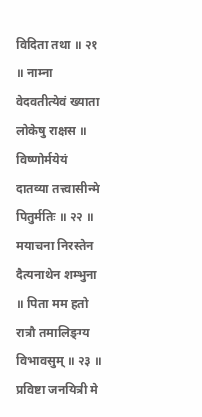विदिता तथा ॥ २१ ॥ नाम्ना वेदवतीत्येवं ख्याता लोकेषु राक्षस ॥ विष्णोर्मयेयं दातव्या तत्त्वासीन्मे पितुर्मतिः ॥ २२ ॥ मयाचना निरस्तेन दैत्यनाथेन शम्भुना ॥ पिता मम हतो रात्रौ तमालिङ्ग्य विभावसुम् ॥ २३ ॥ प्रविष्टा जनयित्री मे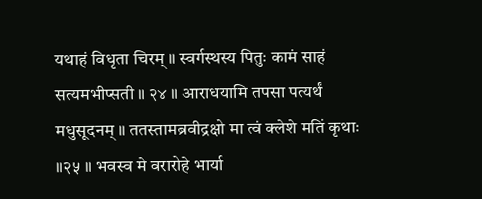यथाहं विधृता चिरम् ॥ स्वर्गस्थस्य पितुः कामं साहं सत्यमभीप्सती ॥ २४ ॥ आराधयामि तपसा पत्यर्थं मधुसूदनम् ॥ ततस्तामब्रवीद्रक्षो मा त्वं क्लेशे मतिं कृथाः ॥२५ ॥ भवस्व मे वरारोहे भार्या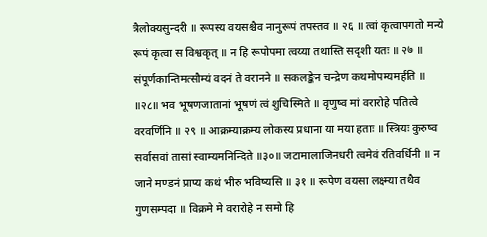त्रैलोक्यसुन्दरी ॥ रूपस्य वयसश्चैव नानुरूपं तपस्तव ॥ २६ ॥ त्वां कृत्वापगतो मन्ये रूपं कृत्वा स विश्वकृत् ॥ न हि रूपोपमा त्वय्या तथास्ति सदृशी यतः ॥ २७ ॥ संपूर्णकान्तिमत्सौम्यं वदनं ते वरानने ॥ सकलङ्केन चन्द्रेण कथमोपम्यमर्हति ॥ ॥२८॥ भव भूषणजातानां भूषणं त्वं शुचिस्मिते ॥ वृणुष्व मां वरारोहे पतित्वे वरवर्णिनि ॥ २९ ॥ आक्रम्याक्रम्य लोकस्य प्रधाना या मया हताः ॥ स्त्रियः कुरुष्व सर्वासवां तासां स्वाम्यमनिन्दिते ॥३०॥ जटामालाजिनधरी त्वमेवं रतिवर्धिनी ॥ न जाने मण्डनं प्राप्य कथं भीरु भविष्यसि ॥ ३१ ॥ रूपेण वयसा लक्ष्म्या तथैव गुणसम्पदा ॥ विक्रमे मे वरारोहे न समो हि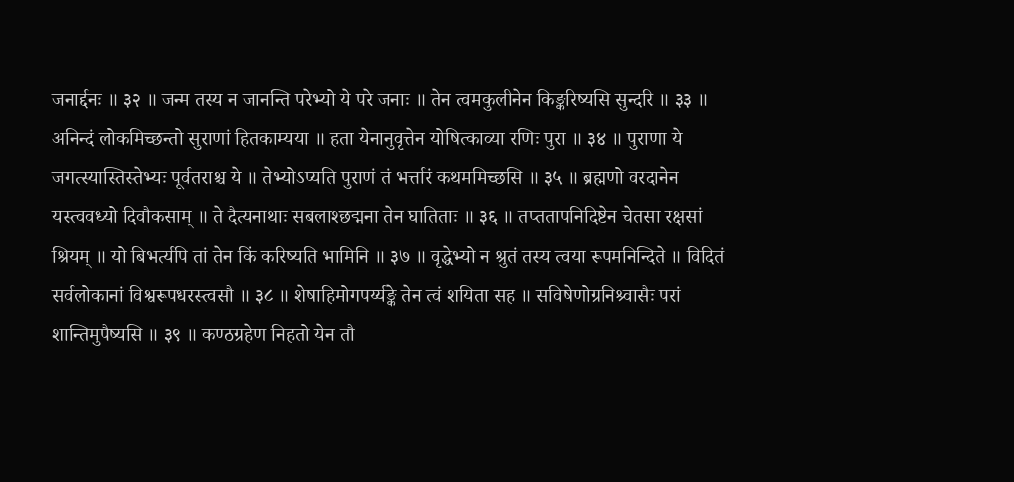जनार्द्दनः ॥ ३२ ॥ जन्म तस्य न जानन्ति परेभ्यो ये परे जनाः ॥ तेन त्वमकुलीनेन किङ्करिष्यसि सुन्दरि ॥ ३३ ॥ अनिन्दं लोकमिच्छन्तो सुराणां हितकाम्यया ॥ हता येनानुवृत्तेन योषित्काव्या रणिः पुरा ॥ ३४ ॥ पुराणा ये जगत्स्यास्तिस्तेभ्यः पूर्वतराश्च ये ॥ तेभ्योऽप्यति पुराणं तं भर्त्तारं कथममिच्छसि ॥ ३५ ॥ ब्रह्मणो वरदानेन यस्त्ववध्यो दिवौकसाम् ॥ ते दैत्यनाथाः सबलाश्छद्मना तेन घातिताः ॥ ३६ ॥ तप्ततापनिदिष्टेन चेतसा रक्षसां श्रियम् ॥ यो बिभर्त्यपि तां तेन किं करिष्यति भामिनि ॥ ३७ ॥ वृद्धेभ्यो न श्रुतं तस्य त्वया रूपमनिन्दिते ॥ विदितं सर्वलोकानां विश्वरूपधरस्त्वसौ ॥ ३८ ॥ शेषाहिमोगपर्य्यङ्के तेन त्वं शयिता सह ॥ सविषेणोग्रनिश्र्वासैः परां शान्तिमुपैष्यसि ॥ ३९ ॥ कण्ठग्रहेण निहतो येन तौ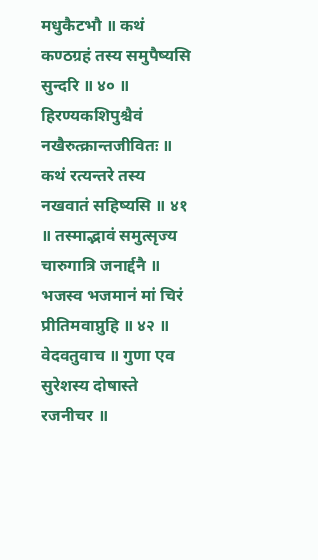मधुकैटभौ ॥ कथं कण्ठग्रहं तस्य समुपैष्यसि सुन्दरि ॥ ४० ॥ हिरण्यकशिपुश्चैवं नखैरुत्क्रान्तजीवितः ॥ कथं रत्यन्तरे तस्य नखवातं सहिष्यसि ॥ ४१ ॥ तस्माद्भावं समुत्सृज्य चारुगात्रि जनार्द्दनै ॥ भजस्व भजमानं मां चिरं प्रीतिमवाप्नुहि ॥ ४२ ॥ वेदवतुवाच ॥ गुणा एव सुरेशस्य दोषास्ते रजनीचर ॥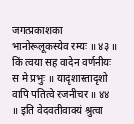जगत्प्रकाशका भानोरूलूकस्येव रम्यः ॥ ४३ ॥ किं त्वया सह वादेन वर्णनीयः स मे प्रभुः ॥ यादृशास्तादृशो वापि पतित्वे रजनीचर ॥ ४४ ॥ इति वेदवतीवाक्यं श्रुत्वा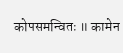कोपसमन्वितः ॥ कामेन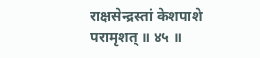राक्षसेन्द्रस्तां केशपाशे परामृशत् ॥ ४५ ॥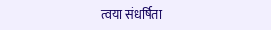त्वया संधर्षिता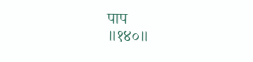पाप
॥१४०॥